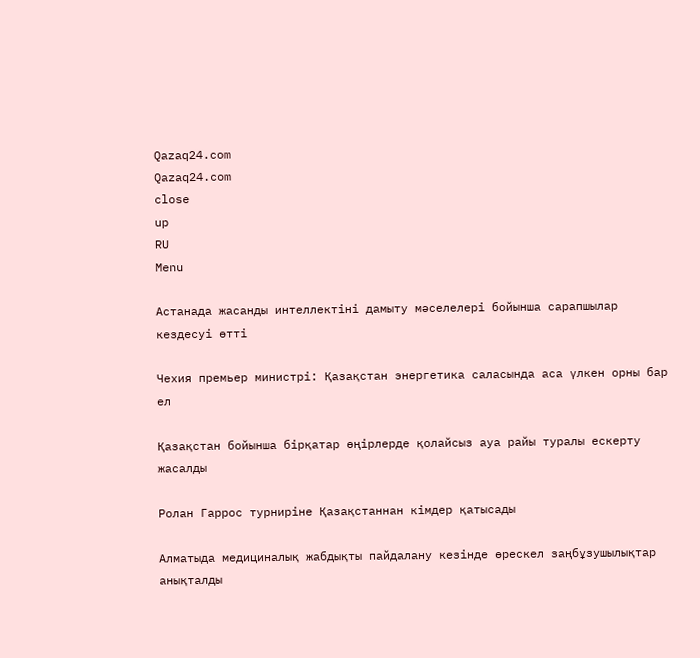Qazaq24.com
Qazaq24.com
close
up
RU
Menu

Астанада жасанды интеллектіні дамыту мәселелері бойынша сарапшылар кездесуі өтті

Чехия премьер министрі: Қазақстан энергетика саласында аса үлкен орны бар ел

Қазақстан бойынша бірқатар өңірлерде қолайсыз ауа райы туралы ескерту жасалды

Ролан Гаррос турниріне Қазақстаннан кімдер қатысады

Алматыда медициналық жабдықты пайдалану кезінде өрескел заңбұзушылықтар анықталды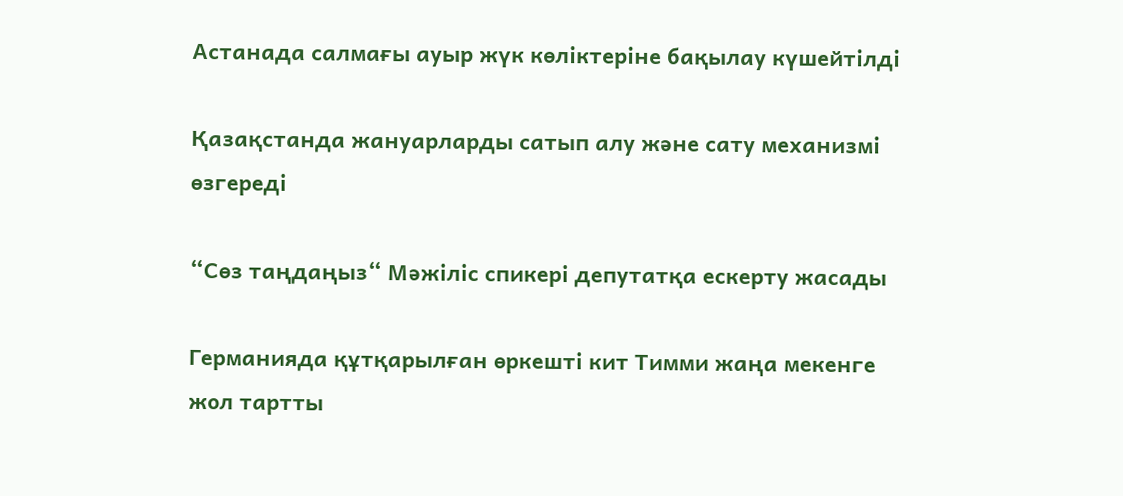Астанада салмағы ауыр жүк көліктеріне бақылау күшейтілді

Қазақстанда жануарларды сатып алу және сату механизмі өзгереді

“Сөз таңдаңыз“ Мәжіліс спикері депутатқа ескерту жасады

Германияда құтқарылған өркешті кит Тимми жаңа мекенге жол тартты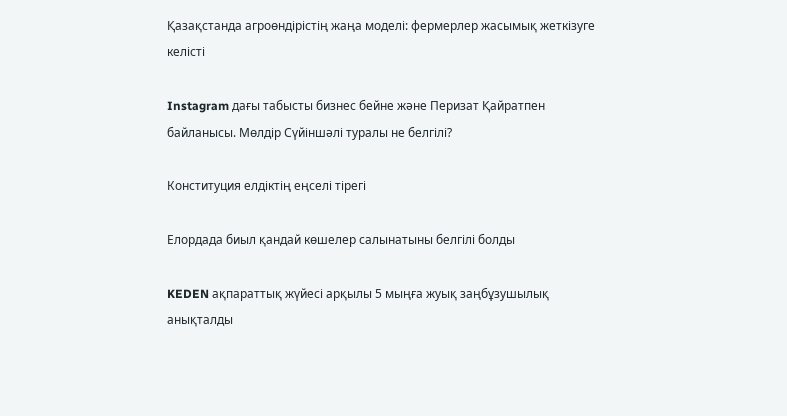Қазақстанда агроөндірістің жаңа моделі: фермерлер жасымық жеткізуге келісті

Instagram дағы табысты бизнес бейне және Перизат Қайратпен байланысы. Мөлдір Сүйіншәлі туралы не белгілі?

Конституция елдіктің еңселі тірегі

Елордада биыл қандай көшелер салынатыны белгілі болды

KEDEN ақпараттық жүйесі арқылы 5 мыңға жуық заңбұзушылық анықталды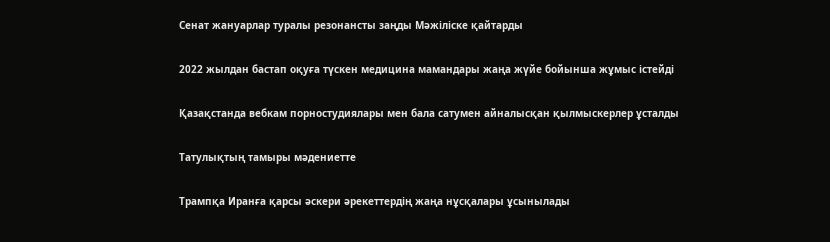Сенат жануарлар туралы резонансты заңды Мәжіліске қайтарды

2022 жылдан бастап оқуға түскен медицина мамандары жаңа жүйе бойынша жұмыс істейді

Қазақстанда вебкам порностудиялары мен бала сатумен айналысқан қылмыскерлер ұсталды

Татулықтың тамыры мәдениетте

Трампқа Иранға қарсы әскери әрекеттердің жаңа нұсқалары ұсынылады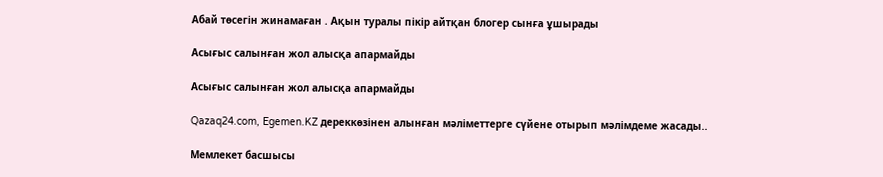Абай төсегін жинамаған . Ақын туралы пікір айтқан блогер сынға ұшырады

Асығыс салынған жол алысқа апармайды

Асығыс салынған жол алысқа апармайды

Qazaq24.com, Egemen.KZ дереккөзінен алынған мәліметтерге сүйене отырып мәлімдеме жасады..

Мемлекет басшысы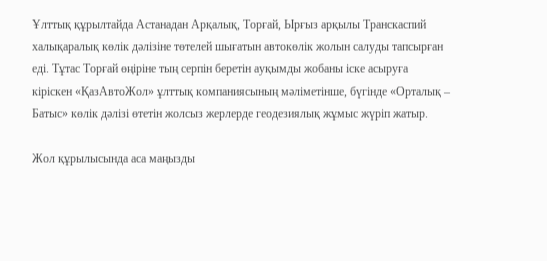Ұлттық құрылтайда Астанадан Арқалық, Торғай, Ырғыз арқылы Транскаспий халықаралық көлік дәлізіне төтелей шығатын автокөлік жолын салуды тапсырған еді. Тұтас Торғай өңіріне тың серпін беретін ауқымды жобаны іске асыруға кіріскен «ҚазАвтоЖол» ұлттық компаниясының мәліметінше, бүгінде «Орталық – Батыс» көлік дәлізі өтетін жолсыз жерлерде геодезиялық жұмыс жүріп жатыр.

Жол құрылысында аса маңызды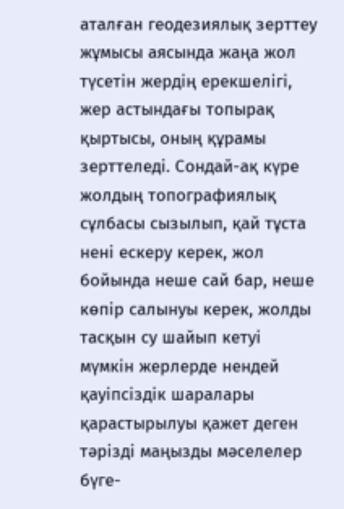аталған геодезиялық зерттеу жұмысы аясында жаңа жол түсетін жердің ерекшелігі, жер астындағы топырақ қыртысы, оның құрамы зерттеледі. Сондай-ақ күре жолдың топографиялық сұлбасы сызылып, қай тұста нені ескеру керек, жол бойында неше сай бар, неше көпір салынуы керек, жолды тасқын су шайып кетуі мүмкін жерлерде нендей қауіпсіздік шаралары қарастырылуы қажет деген тәрізді маңызды мәселелер бүге-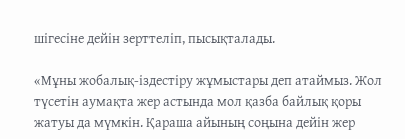шігесіне дейін зерттеліп, пысықталады.

«Мұны жобалық-іздестіру жұмыстары деп атаймыз. Жол түсетін аумақта жер астында мол қазба байлық қоры жатуы да мүмкін. Қараша айының соңына дейін жер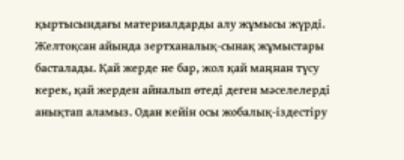қыртысындағы материалдарды алу жұмысы жүрді. Желтоқсан айында зертханалық-сынақ жұмыстары басталады. Қай жерде не бар, жол қай маңнан түсу керек, қай жерден айналып өтеді деген мәселелерді анықтап аламыз. Одан кейін осы жобалық-іздестіру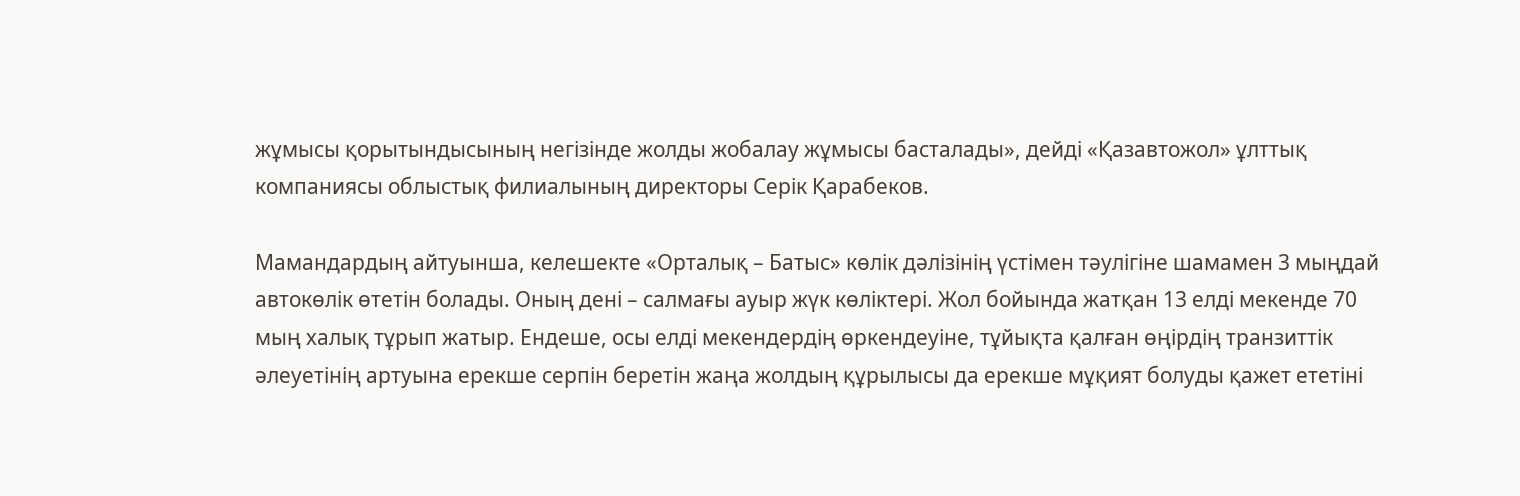жұмысы қорытындысының негізінде жолды жобалау жұмысы басталады», дейді «Қазавтожол» ұлттық компаниясы облыстық филиалының директоры Серік Қарабеков.

Мамандардың айтуынша, келешекте «Орталық – Батыс» көлік дәлізінің үстімен тәулігіне шамамен 3 мыңдай автокөлік өтетін болады. Оның дені – салмағы ауыр жүк көліктері. Жол бойында жатқан 13 елді мекенде 70 мың халық тұрып жатыр. Ендеше, осы елді мекендердің өркендеуіне, тұйықта қалған өңірдің транзиттік әлеуетінің артуына ерекше серпін беретін жаңа жолдың құрылысы да ерекше мұқият болуды қажет ететіні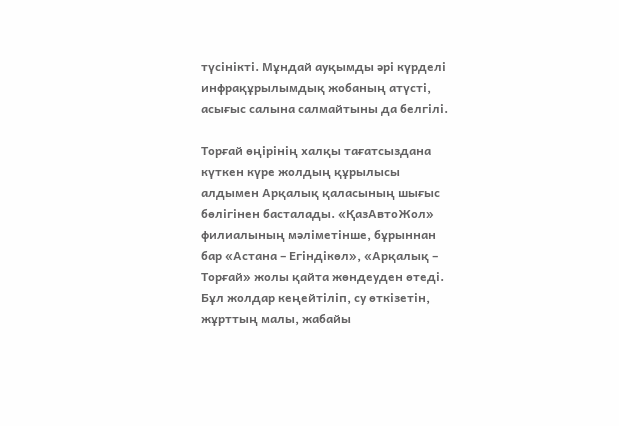түсінікті. Мұндай ауқымды әрі күрделі инфрақұрылымдық жобаның атүсті, асығыс салына салмайтыны да белгілі.

Торғай өңірінің халқы тағатсыздана күткен күре жолдың құрылысы алдымен Арқалық қаласының шығыс бөлігінен басталады. «ҚазАвтоЖол» филиалының мәліметінше, бұрыннан бар «Астана – Егіндікөл», «Арқалық – Торғай» жолы қайта жөндеуден өтеді. Бұл жолдар кеңейтіліп, су өткізетін, жұрттың малы, жабайы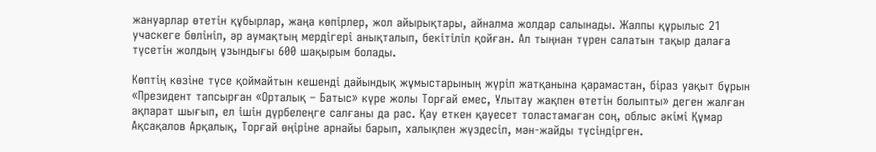жануарлар өтетін құбырлар, жаңа көпірлер, жол айырықтары, айналма жолдар салынады. Жалпы құрылыс 21 учаскеге бөлініп, әр аумақтың мердігері анықталып, бекітіліп қойған. Ал тыңнан түрен салатын тақыр далаға түсетін жолдың ұзындығы 600 шақырым болады.

Көптің көзіне түсе қоймайтын кешенді дайындық жұмыстарының жүріп жатқанына қарамастан, біраз уақыт бұрын «Президент тапсырған «Орталық – Батыс» күре жолы Торғай емес, Ұлытау жақпен өтетін болыпты» деген жалған ақпарат шығып, ел ішін дүрбелеңге салғаны да рас. Қау еткен қауесет толастамаған соң, облыс әкімі Құмар Ақсақалов Арқалық, Торғай өңіріне арнайы барып, халықпен жүздесіп, мән-жайды түсіндірген.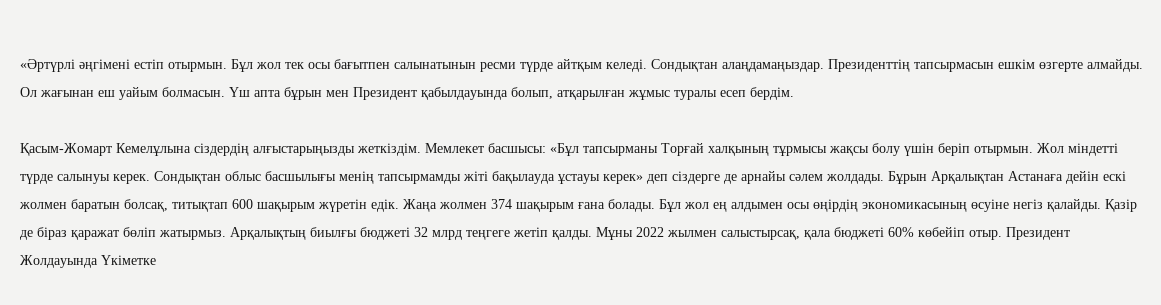«Әртүрлі әңгімені естіп отырмын. Бұл жол тек осы бағытпен салынатынын ресми түрде айтқым келеді. Сондықтан алаңдамаңыздар. Президенттің тапсырмасын ешкім өзгерте алмайды. Ол жағынан еш уайым болмасын. Үш апта бұрын мен Президент қабылдауында болып, атқарылған жұмыс туралы есеп бердім.

Қасым-Жомарт Кемелұлына сіздердің алғыстарыңызды жеткіздім. Мемлекет басшысы: «Бұл тапсырманы Торғай халқының тұрмысы жақсы болу үшін беріп отырмын. Жол міндетті түрде салынуы керек. Сондықтан облыс басшылығы менің тапсырмамды жіті бақылауда ұстауы керек» деп сіздерге де арнайы сәлем жолдады. Бұрын Арқалықтан Астанаға дейін ескі жолмен баратын болсақ, титықтап 600 шақырым жүретін едік. Жаңа жолмен 374 шақырым ғана болады. Бұл жол ең алдымен осы өңірдің экономикасының өсуіне негіз қалайды. Қазір де біраз қаражат бөліп жатырмыз. Арқалықтың биылғы бюджеті 32 млрд теңгеге жетіп қалды. Мұны 2022 жылмен салыстырсақ, қала бюджеті 60% көбейіп отыр. Президент Жолдауында Үкіметке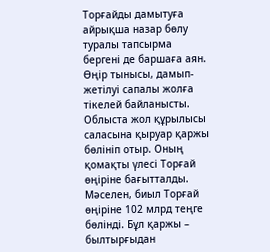Торғайды дамытуға айрықша назар бөлу туралы тапсырма бергені де баршаға аян. Өңір тынысы, дамып-жетілуі сапалы жолға тікелей байланысты. Облыста жол құрылысы саласына қыруар қаржы бөлініп отыр. Оның қомақты үлесі Торғай өңіріне бағытталды. Мәселен, биыл Торғай өңіріне 102 млрд теңге бөлінді. Бұл қаржы – былтырғыдан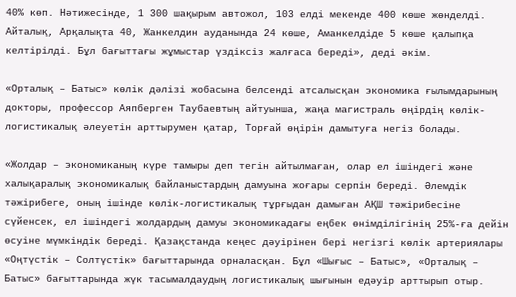40% көп. Нәтижесінде, 1 300 шақырым автожол, 103 елді мекенде 400 көше жөнделді. Айталық, Арқалықта 40, Жанкелдин ауданында 24 көше, Аманкелдіде 5 көше қалыпқа келтірілді. Бұл бағыттағы жұмыстар үздіксіз жалғаса береді», деді әкім.

«Орталық – Батыс» көлік дәлізі жобасына белсенді атсалысқан экономика ғылымдарының докторы, профессор Аяпберген Таубаевтың айтуынша, жаңа магистраль өңірдің көлік-логистикалық әлеуетін арттырумен қатар, Торғай өңірін дамытуға негіз болады.

«Жолдар – экономиканың күре тамыры деп тегін айтылмаған, олар ел ішіндегі және халықаралық экономикалық байланыстардың дамуына жоғары серпін береді. Әлемдік тәжірибеге, оның ішінде көлік-логистикалық тұрғыдан дамыған АҚШ тәжірибесіне сүйенсек, ел ішіндегі жолдардың дамуы экономикадағы еңбек өнімділігінің 25%-ға дейін өсуіне мүмкіндік береді. Қазақстанда кеңес дәуірінен бері негізгі көлік артериялары «Оңтүстік – Солтүстік» бағыттарында орналасқан. Бұл «Шығыс – Батыс», «Орталық – Батыс» бағыттарында жүк тасымалдаудың логистикалық шығынын едәуір арттырып отыр.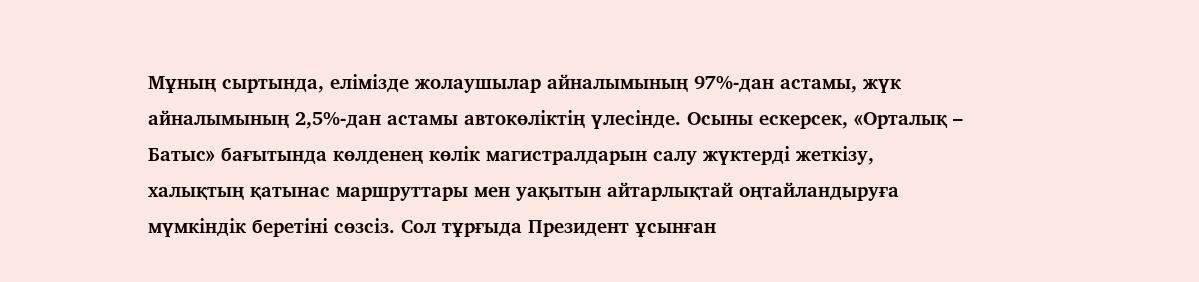Мұның сыртында, елімізде жолаушылар айналымының 97%-дан астамы, жүк айналымының 2,5%-дан астамы автокөліктің үлесінде. Осыны ескерсек, «Орталық – Батыс» бағытында көлденең көлік магистралдарын салу жүктерді жеткізу, халықтың қатынас маршруттары мен уақытын айтарлықтай оңтайландыруға мүмкіндік беретіні сөзсіз. Сол тұрғыда Президент ұсынған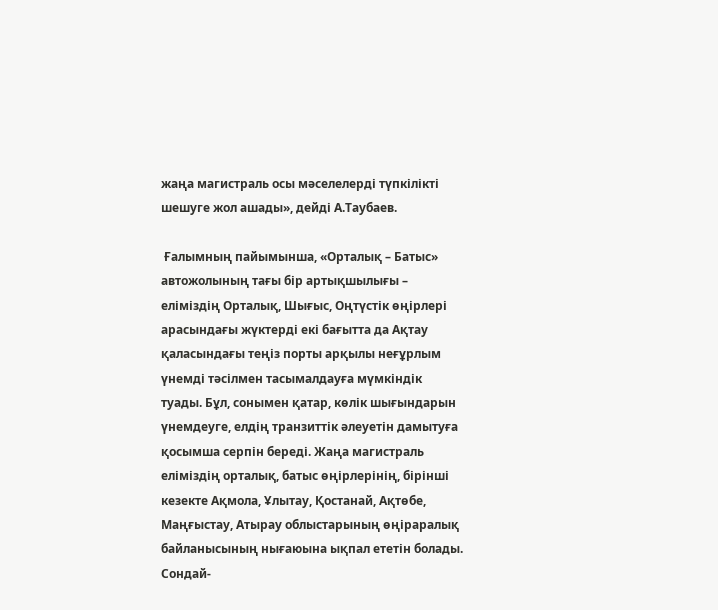жаңа магистраль осы мәселелерді түпкілікті шешуге жол ашады», дейді А.Таубаев.

 Ғалымның пайымынша, «Орталық – Батыс» автожолының тағы бір артықшылығы – еліміздің Орталық, Шығыс, Оңтүстік өңірлері арасындағы жүктерді екі бағытта да Ақтау қаласындағы теңіз порты арқылы неғұрлым үнемді тәсілмен тасымалдауға мүмкіндік туады. Бұл, сонымен қатар, көлік шығындарын үнемдеуге, елдің транзиттік әлеуетін дамытуға қосымша серпін береді. Жаңа магистраль еліміздің орталық, батыс өңірлерінің, бірінші кезекте Ақмола, Ұлытау, Қостанай, Ақтөбе, Маңғыстау, Атырау облыстарының өңіраралық байланысының нығаюына ықпал ететін болады. Сондай-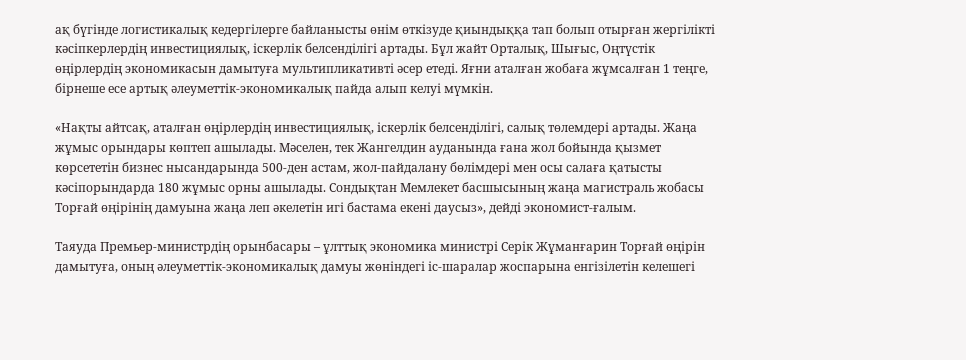ақ бүгінде логистикалық кедергілерге байланысты өнім өткізуде қиындыққа тап болып отырған жергілікті кәсіпкерлердің инвестициялық, іскерлік белсенділігі артады. Бұл жайт Орталық, Шығыс, Оңтүстік өңірлердің экономикасын дамытуға мультипликативті әсер етеді. Яғни аталған жобаға жұмсалған 1 теңге, бірнеше есе артық әлеуметтік-экономикалық пайда алып келуі мүмкін.

«Нақты айтсақ, аталған өңірлердің инвестициялық, іскерлік белсенділігі, салық төлемдері артады. Жаңа жұмыс орындары көптеп ашылады. Мәселен, тек Жангелдин ауданында ғана жол бойында қызмет көрсететін бизнес нысандарында 500-ден астам, жол-пайдалану бөлімдері мен осы салаға қатысты кәсіпорындарда 180 жұмыс орны ашылады. Сондықтан Мемлекет басшысының жаңа магистраль жобасы Торғай өңірінің дамуына жаңа леп әкелетін игі бастама екені даусыз», дейді экономист-ғалым.

Таяуда Премьер-министрдің орынбасары – ұлттық экономика министрі Серік Жұманғарин Торғай өңірін дамытуға, оның әлеуметтік-экономикалық дамуы жөніндегі іс-шаралар жоспарына енгізілетін келешегі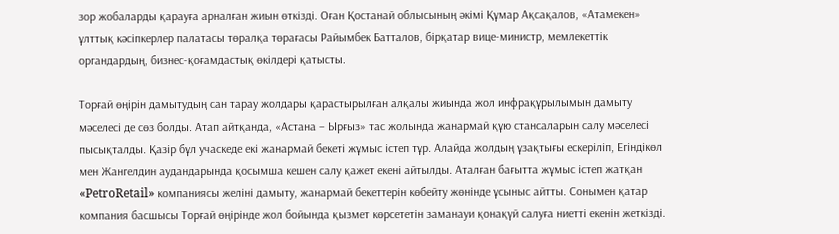зор жобаларды қарауға арналған жиын өткізді. Оған Қостанай облысының әкімі Құмар Ақсақалов, «Атамекен» ұлттық кәсіпкерлер палатасы төралқа төрағасы Райымбек Батталов, бірқатар вице-министр, мемлекеттік органдардың, бизнес-қоғамдастық өкілдері қатысты.

Торғай өңірін дамытудың сан тарау жолдары қарастырылған алқалы жиында жол инфрақұрылымын дамыту мәселесі де сөз болды. Атап айтқанда, «Астана – Ырғыз» тас жолында жанармай құю стансаларын салу мәселесі пысықталды. Қазір бұл учаскеде екі жанармай бекеті жұмыс істеп тұр. Алайда жолдың ұзақтығы ескеріліп, Егіндікөл мен Жангелдин аудандарында қосымша кешен салу қажет екені айтылды. Аталған бағытта жұмыс істеп жатқан «PetroRetail» компаниясы желіні дамыту, жанармай бекеттерін көбейту жөнінде ұсыныс айтты. Сонымен қатар компания басшысы Торғай өңірінде жол бойында қызмет көрсететін заманауи қонақүй салуға ниетті екенін жеткізді.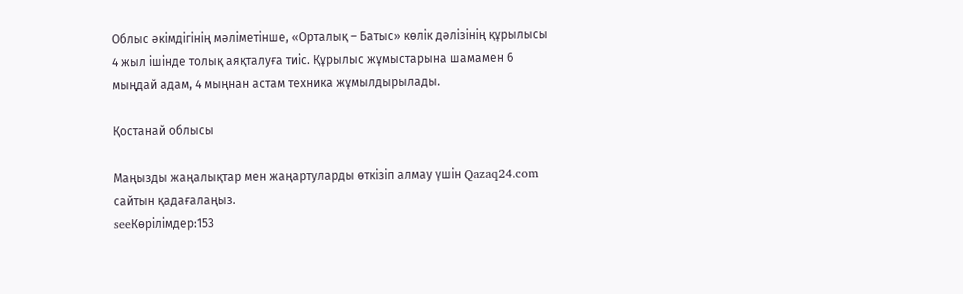Облыс әкімдігінің мәліметінше, «Орталық – Батыс» көлік дәлізінің құрылысы 4 жыл ішінде толық аяқталуға тиіс. Құрылыс жұмыстарына шамамен 6 мыңдай адам, 4 мыңнан астам техника жұмылдырылады.

Қостанай облысы

Маңызды жаңалықтар мен жаңартуларды өткізіп алмау үшін Qazaq24.com сайтын қадағалаңыз.
seeКөрілімдер:153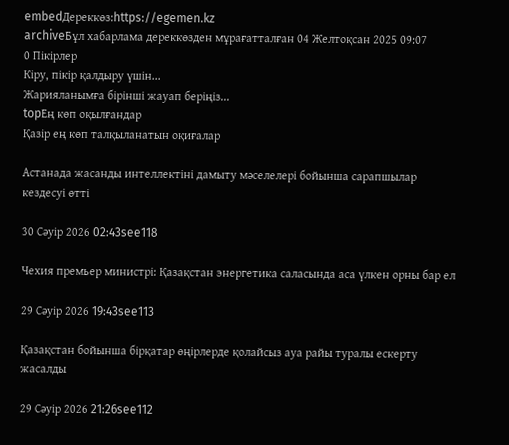embedДереккөз:https://egemen.kz
archiveБұл хабарлама дереккөзден мұрағатталған 04 Желтоқсан 2025 09:07
0 Пікірлер
Кіру, пікір қалдыру үшін...
Жарияланымға бірінші жауап беріңіз...
topЕң көп оқылғандар
Қазір ең көп талқыланатын оқиғалар

Астанада жасанды интеллектіні дамыту мәселелері бойынша сарапшылар кездесуі өтті

30 Сәуір 2026 02:43see118

Чехия премьер министрі: Қазақстан энергетика саласында аса үлкен орны бар ел

29 Сәуір 2026 19:43see113

Қазақстан бойынша бірқатар өңірлерде қолайсыз ауа райы туралы ескерту жасалды

29 Сәуір 2026 21:26see112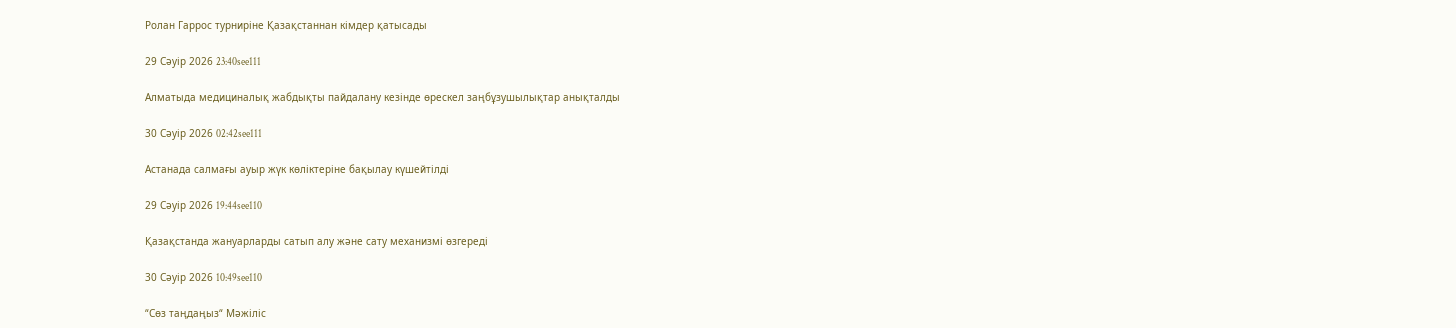Ролан Гаррос турниріне Қазақстаннан кімдер қатысады

29 Сәуір 2026 23:40see111

Алматыда медициналық жабдықты пайдалану кезінде өрескел заңбұзушылықтар анықталды

30 Сәуір 2026 02:42see111

Астанада салмағы ауыр жүк көліктеріне бақылау күшейтілді

29 Сәуір 2026 19:44see110

Қазақстанда жануарларды сатып алу және сату механизмі өзгереді

30 Сәуір 2026 10:49see110

“Сөз таңдаңыз“ Мәжіліс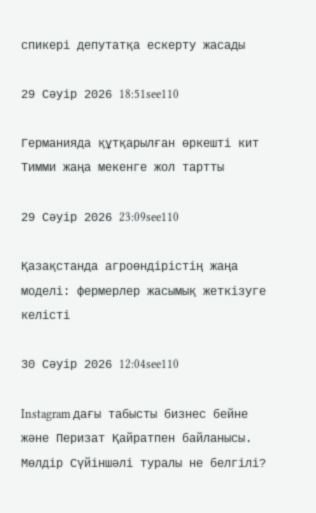спикері депутатқа ескерту жасады

29 Сәуір 2026 18:51see110

Германияда құтқарылған өркешті кит Тимми жаңа мекенге жол тартты

29 Сәуір 2026 23:09see110

Қазақстанда агроөндірістің жаңа моделі: фермерлер жасымық жеткізуге келісті

30 Сәуір 2026 12:04see110

Instagram дағы табысты бизнес бейне және Перизат Қайратпен байланысы. Мөлдір Сүйіншәлі туралы не белгілі?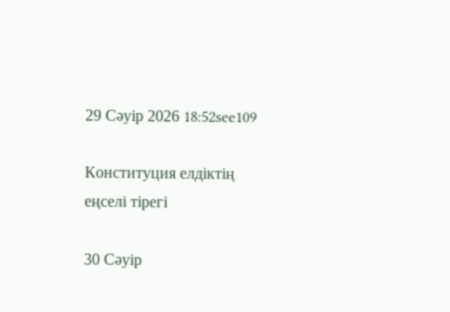29 Сәуір 2026 18:52see109

Конституция елдіктің еңселі тірегі

30 Сәуір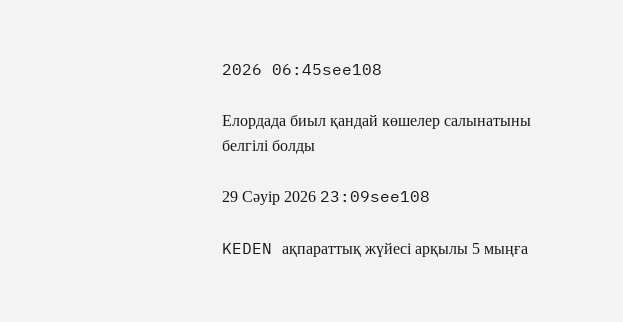2026 06:45see108

Елордада биыл қандай көшелер салынатыны белгілі болды

29 Сәуір 2026 23:09see108

KEDEN ақпараттық жүйесі арқылы 5 мыңға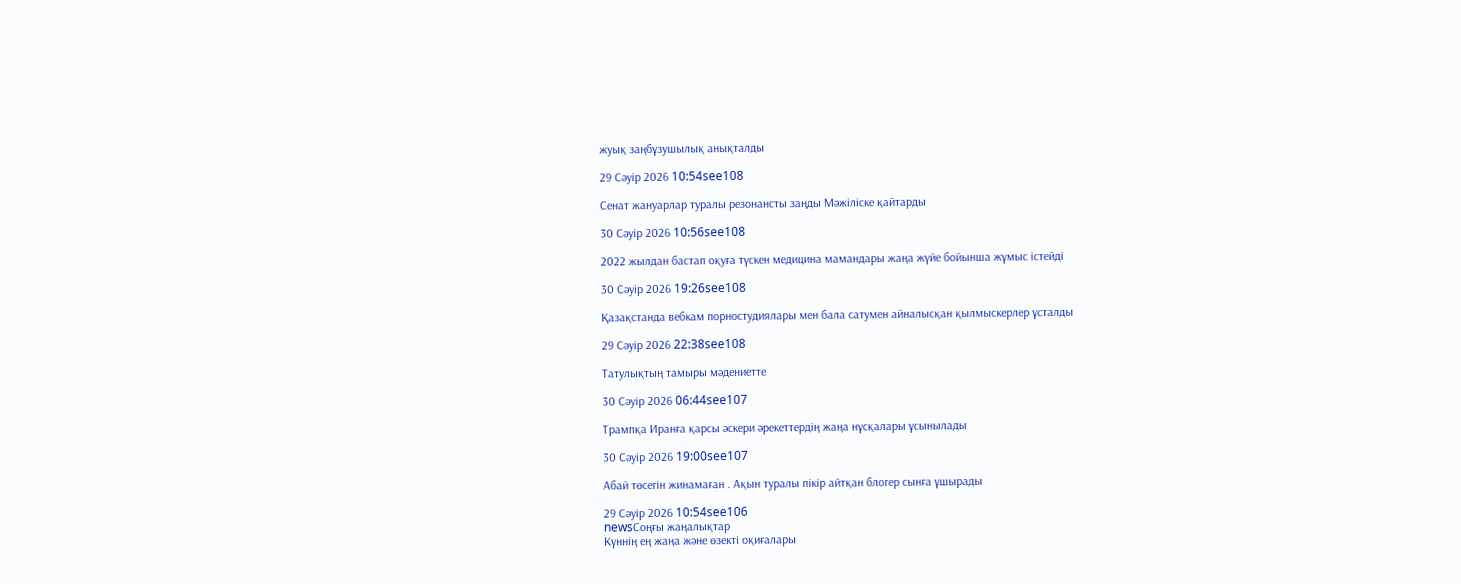жуық заңбұзушылық анықталды

29 Сәуір 2026 10:54see108

Сенат жануарлар туралы резонансты заңды Мәжіліске қайтарды

30 Сәуір 2026 10:56see108

2022 жылдан бастап оқуға түскен медицина мамандары жаңа жүйе бойынша жұмыс істейді

30 Сәуір 2026 19:26see108

Қазақстанда вебкам порностудиялары мен бала сатумен айналысқан қылмыскерлер ұсталды

29 Сәуір 2026 22:38see108

Татулықтың тамыры мәдениетте

30 Сәуір 2026 06:44see107

Трампқа Иранға қарсы әскери әрекеттердің жаңа нұсқалары ұсынылады

30 Сәуір 2026 19:00see107

Абай төсегін жинамаған . Ақын туралы пікір айтқан блогер сынға ұшырады

29 Сәуір 2026 10:54see106
newsСоңғы жаңалықтар
Күннің ең жаңа және өзекті оқиғалары